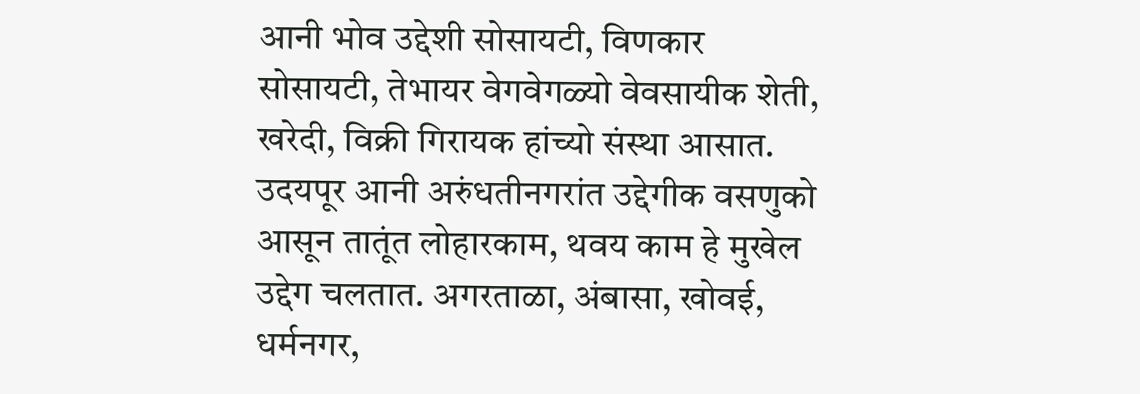आनी भोव उद्देशी सोसायटी, विणकार सोसायटी, तेभायर वेगवेगळ्यो वेवसायीक शेती, खरेदी, विक्री गिरायक हांच्यो संस्था आसात.
उदयपूर आनी अरुंधतीनगरांत उद्देगीक वसणुको आसून तातूंत लोहारकाम, थवय काम हे मुखेल उद्देग चलतात. अगरताळा, अंबासा, खोवई, धर्मनगर,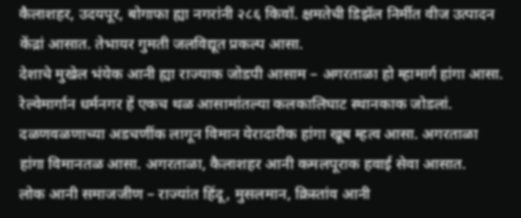कैलाशहर, उदयपूर, बोगाफा ह्या नगरांनी २८६ किवॉ. क्षमतेची डिझॅल निर्मीत वीज उत्पादन केंद्रां आसात. तेभायर गुमती जलविद्यूत प्रकल्प आसा.
देशाचे मुखेल भंयेक आनी ह्या राज्याक जोडपी आसाम – अगरताळा हो म्हामार्ग हांगा आसा. रेल्वेमार्गान धर्मनगर हें एकच थळ आसामांतल्या कलकालिघाट स्थानकाक जोडलां. दळणवळणाच्या अडचणींक लागून विमान येरादारीक हांगा खूब म्हत्व आसा. अगरताळा हांगा विमानतळ आसा. अगरताळा, कैलाशहर आनी कमलपूराक हवाई सेवा आसात.
लोक आनी समाजजीण – राज्यांत हिंदू, मुसलमान, क्रिस्तांव आनी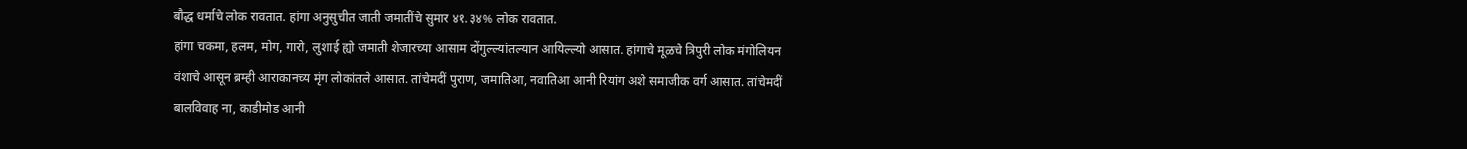बौद्ध धर्माचे लोक रावतात. हांगा अनुसुचीत जाती जमातींचे सुमार ४१.३४% लोक रावतात.
हांगा चकमा, हलम, मोग, गारो, लुशाई ह्यो जमाती शेजारच्या आसाम दोंगुल्ल्यांतल्यान आयिल्ल्यो आसात. हांगाचे मूळचे त्रिपुरी लोक मंगोलियन वंशाचे आसून ब्रम्ही आराकानच्य मृंग लोकांतले आसात. तांचेमदीं पुराण, जमातिआ, नवातिआ आनी रियांग अशे समाजीक वर्ग आसात. तांचेमदीं बालविवाह ना, काडीमोड आनी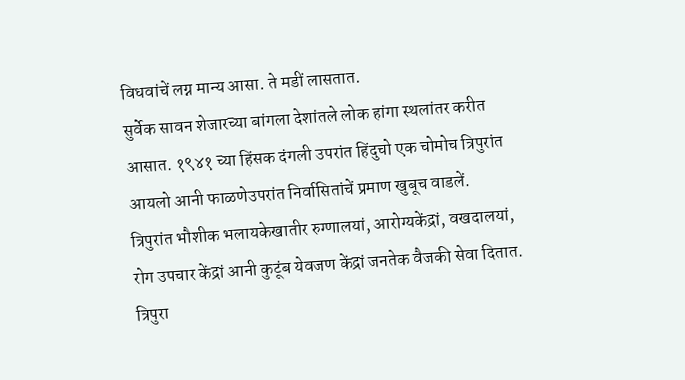विधवांचें लग्न मान्य आसा. ते मडीं लासतात.
सुर्वेक सावन शेजारच्या बांगला देशांतले लोक हांगा स्थलांतर करीत आसात. १९४१ च्या हिंसक दंगली उपरांत हिंदुचो एक चोमोच त्रिपुरांत आयलो आनी फाळणेउपरांत निर्वासितांचें प्रमाण खुबूच वाडलें.
त्रिपुरांत भौशीक भलायकेखातीर रुग्णालयां, आरोग्यकेंद्रां, वखदालयां, रोग उपचार केंद्रां आनी कुटूंब येवजण केंद्रां जनतेक वैजकी सेवा दितात.
त्रिपुरा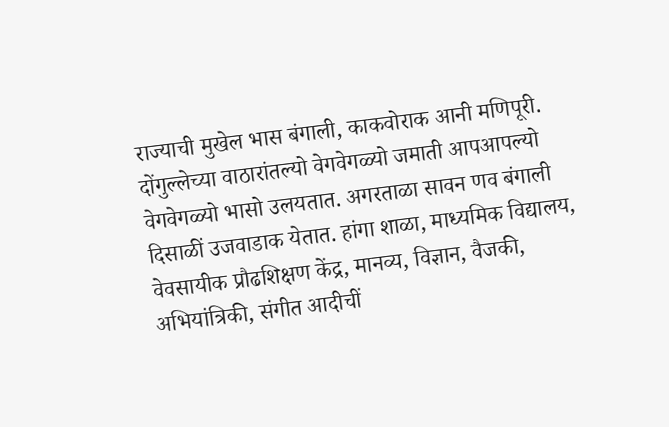राज्याची मुखेल भास बंगाली, काकवोराक आनी मणिपूरी. दोंगुल्लेच्या वाठारांतल्यो वेगवेगळ्यो जमाती आपआपल्यो वेगवेगळ्यो भासो उलयतात. अगरताळा सावन णव बंगाली दिसाळीं उजवाडाक येतात. हांगा शाळा, माध्यमिक विद्यालय, वेवसायीक प्रौढशिक्षण केंद्र, मानव्य, विज्ञान, वैजकी, अभियांत्रिकी, संगीत आदीचीं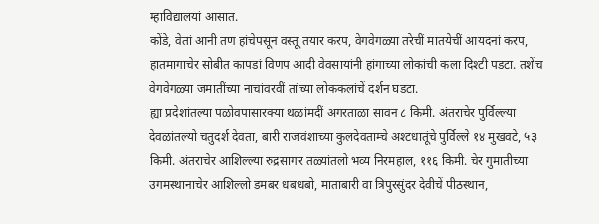म्हाविद्यालयां आसात.
कोंडे, वेतां आनी तण हांचेपसून वस्तू तयार करप, वेगवेगळ्या तरेचीं मातयेचीं आयदनां करप, हातमागाचेर सोबीत कापडां विणप आदी वेवसायांनी हांगाच्या लोकांची कला दिश्टी पडटा. तशेंच वेगवेगळ्या जमातींच्या नाचांवरवीं तांच्या लोककलांचें दर्शन घडटा.
ह्या प्रदेशांतल्या पळोवपासारक्या थळांमदीं अगरताळा सावन ८ किमी. अंतराचेर पुर्विल्ल्या देवळांतल्यो चतुदर्श देवता, बारी राजवंशाच्या कुलदेवताम्चे अश्टधातूंचे पुर्विल्ले १४ मुखवटे, ५३ किमी. अंतराचेर आशिल्ल्या रुद्रसागर तळ्यांतलो भव्य निरमहाल, ११६ किमी. चेर गुमातीच्या उगमस्थानाचेर आशिल्लो डमबर धबधबो, माताबारी वा त्रिपुरसुंदर देवीचें पीठस्थान,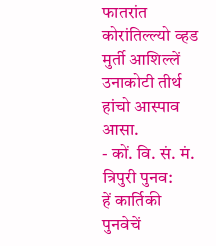फातरांत कोरांतिल्ल्यो व्हड मुर्ती आशिल्लें उनाकोटी तीर्थ हांचो आस्पाव आसा.
- कों. वि. सं. मं.
त्रिपुरी पुनव:
हें कार्तिकी पुनवेचें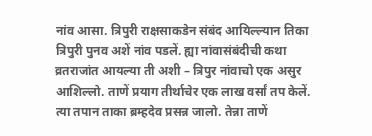नांव आसा. त्रिपुरी राक्षसाकडेन संबंद आयिल्ल्यान तिका त्रिपुरी पुनव अशें नांव पडलें. ह्या नांवासंबंदीची कथा व्रतराजांत आयल्या ती अशी – त्रिपुर नांवाचो एक असुर आशिल्लो. ताणें प्रयाग तीर्थाचेर एक लाख वर्सां तप केलें. त्या तपान ताका ब्रम्हदेव प्रसन्न जालो. तेन्ना ताणें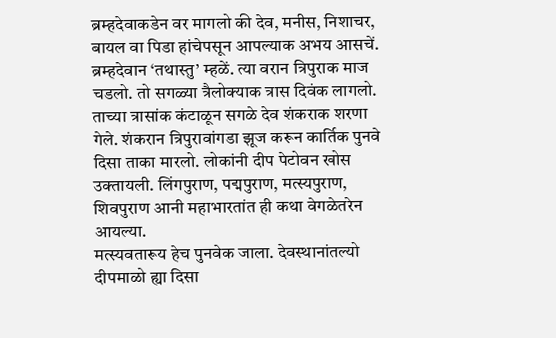ब्रम्हदेवाकडेन वर मागलो की देव, मनीस, निशाचर, बायल वा पिडा हांचेपसून आपल्याक अभय आसचें. ब्रम्हदेवान ‘तथास्तु’ म्हळें. त्या वरान त्रिपुराक माज चडलो. तो सगळ्या त्रैलोक्याक त्रास दिवंक लागलो. ताच्या त्रासांक कंटाळून सगळे देव शंकराक शरणा गेले. शंकरान त्रिपुरावांगडा झूज करून कार्तिक पुनवे दिसा ताका मारलो. लोकांनी दीप पेटोवन खोस उक्तायली. लिंगपुराण, पद्मपुराण, मत्स्यपुराण, शिवपुराण आनी महाभारतांत ही कथा वेगळेतरेन आयल्या.
मत्स्यवतारूय हेच पुनवेक जाला. देवस्थानांतल्यो दीपमाळो ह्या दिसा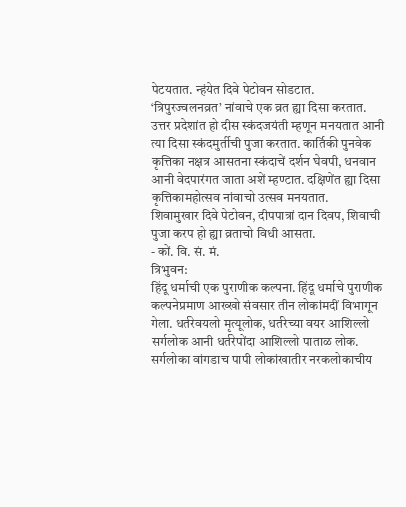पेटयतात. न्हंयेत दिवे पेटोवन सोडटात.
‘त्रिपुरज्वलनव्रत’ नांवाचे एक व्रत ह्या दिसा करतात.
उत्तर प्रदेशांत हो दीस स्कंदजयंती म्हणून मनयतात आनी त्या दिसा स्कंदमुर्तीची पुजा करतात. कार्तिकी पुनवेक कृत्तिका नक्षत्र आसतना स्कंदाचें दर्शन घेवपी, धनवान आनी वेदपारंगत जाता अशें म्हण्टात. दक्षिणेंत ह्या दिसा कृत्तिकामहोत्सव नांवाचो उत्सव मनयतात.
शिवामुखार दिवे पेटोवन, दीपपात्रां दान दिवप, शिवाची पुजा करप हो ह्या व्रताचो विधी आसता.
- कों. वि. सं. मं.
त्रिभुवन:
हिंदू धर्माची एक पुराणीक कल्पना. हिंदू धर्माचे पुराणीक कल्पनेप्रमाण आख्खो संवसार तीन लोकांमदीं विभागून गेला. धर्तरेवयलो मृत्यूलोक, धर्तरेच्या वयर आशिल्लो सर्गलोक आनी धर्तरेपोंदा आशिल्लो पाताळ लोक. सर्गलोका वांगडाच पापी लोकांखातीर नरकलोकाचीय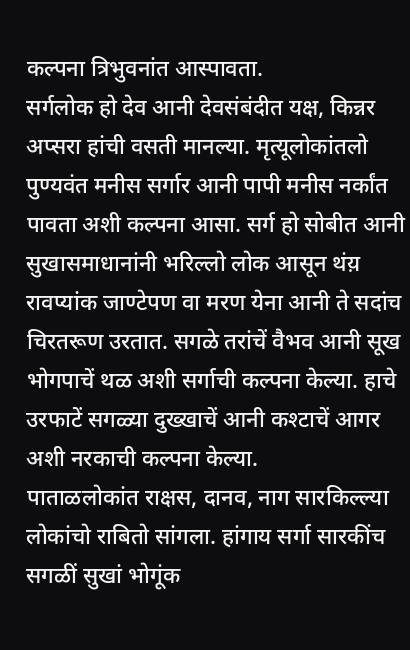कल्पना त्रिभुवनांत आस्पावता.
सर्गलोक हो देव आनी देवसंबंदीत यक्ष, किन्नर अप्सरा हांची वसती मानल्या. मृत्यूलोकांतलो पुण्यवंत मनीस सर्गार आनी पापी मनीस नर्कांत पावता अशी कल्पना आसा. सर्ग हो सोबीत आनी सुखासमाधानांनी भरिल्लो लोक आसून थंय़ रावप्यांक जाण्टेपण वा मरण येना आनी ते सदांच चिरतरूण उरतात. सगळे तरांचें वैभव आनी सूख भोगपाचें थळ अशी सर्गाची कल्पना केल्या. हाचे उरफाटें सगळ्या दुख्खाचें आनी कश्टाचें आगर अशी नरकाची कल्पना केल्या.
पाताळलोकांत राक्षस, दानव, नाग सारकिल्ल्या लोकांचो राबितो सांगला. हांगाय सर्गा सारकींच सगळीं सुखां भोगूंक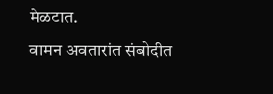मेळटात.
वामन अवतारांत संबोदीत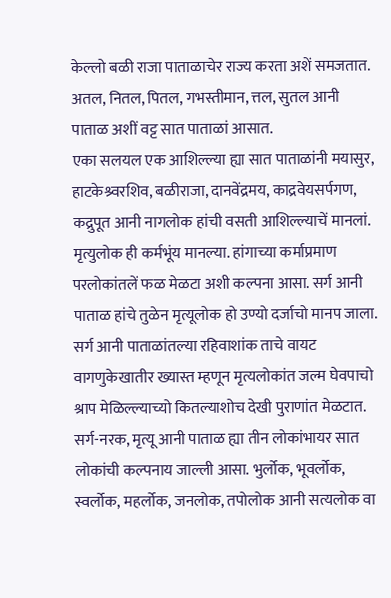केल्लो बळी राजा पाताळाचेर राज्य करता अशें समजतात. अतल, नितल, पितल, गभस्तीमान, त्तल, सुतल आनी पाताळ अशीं वट्ट सात पाताळां आसात.
एका सलयल एक आशिल्ल्या ह्या सात पाताळांनी मयासुर, हाटकेश्र्वरशिव, बळीराजा, दानवेंद्रमय, काद्रवेयसर्पगण, कद्रुपूत आनी नागलोक हांची वसती आशिल्ल्याचें मानलां.
मृत्युलोक ही कर्मभूंय मानल्या. हांगाच्या कर्माप्रमाण परलोकांतलें फळ मेळटा अशी कल्पना आसा. सर्ग आनी पाताळ हांचे तुळेन मृत्यूलोक हो उण्यो दर्जाचो मानप जाला. सर्ग आनी पाताळांतल्या रहिवाशांक ताचे वायट वागणुकेखातीर ख्यास्त म्हणून मृत्यलोकांत जल्म घेवपाचो श्राप मेळिल्ल्याच्यो कितल्याशोच देखी पुराणांत मेळटात.
सर्ग-नरक, मृत्यू आनी पाताळ ह्या तीन लोकांभायर सात लोकांची कल्पनाय जाल्ली आसा. भुर्लोक, भूवर्लोक, स्वर्लोक, महर्लोक, जनलोक, तपोलोक आनी सत्यलोक वा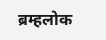ब्रम्हलोक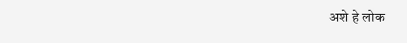अशे हे लोक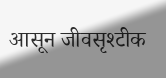आसून जीवसृश्टीक